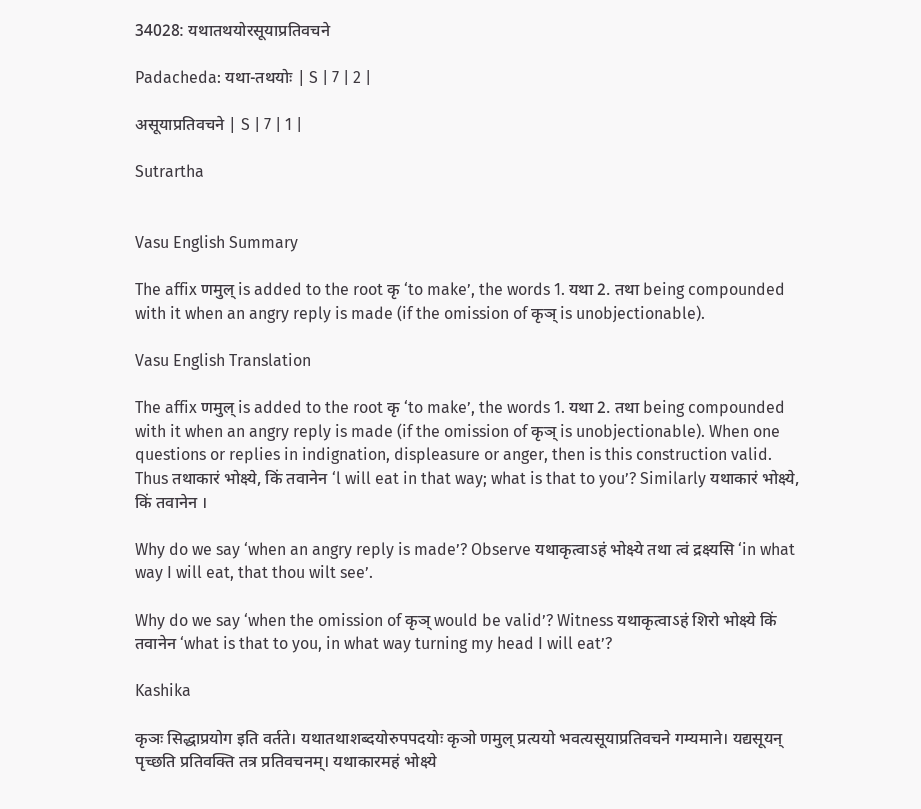34028: यथातथयोरसूयाप्रतिवचने

Padacheda: यथा-तथयोः | S | 7 | 2 |

असूयाप्रतिवचने | S | 7 | 1 |

Sutrartha


Vasu English Summary

The affix णमुल् is added to the root कृ ‘to make’, the words 1. यथा 2. तथा being compounded with it when an angry reply is made (if the omission of कृञ् is unobjectionable).

Vasu English Translation

The affix णमुल् is added to the root कृ ‘to make’, the words 1. यथा 2. तथा being compounded with it when an angry reply is made (if the omission of कृञ् is unobjectionable). When one questions or replies in indignation, displeasure or anger, then is this construction valid. Thus तथाकारं भोक्ष्ये, किं तवानेन ‘l will eat in that way; what is that to you’? Similarly यथाकारं भोक्ष्ये, किं तवानेन ।

Why do we say ‘when an angry reply is made’? Observe यथाकृत्वाऽहं भोक्ष्ये तथा त्वं द्रक्ष्यसि ‘in what way I will eat, that thou wilt see’.

Why do we say ‘when the omission of कृञ् would be valid’? Witness यथाकृत्वाऽहं शिरो भोक्ष्ये किं तवानेन ‘what is that to you, in what way turning my head I will eat’?

Kashika

कृञः सिद्धाप्रयोग इति वर्तते। यथातथाशब्दयोरुपपदयोः कृञो णमुल् प्रत्ययो भवत्यसूयाप्रतिवचने गम्यमाने। यद्यसूयन् पृच्छति प्रतिवक्ति तत्र प्रतिवचनम्। यथाकारमहं भोक्ष्ये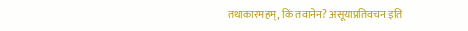तथाकारमहम्, किं तवानेन? असूयाप्रतिवचन इति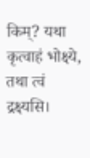किम्? यथा कृत्वाहं भोक्ष्ये, तथा त्वं द्रक्ष्यसि।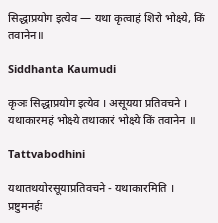सिद्धाप्रयोग इत्येव — यथा कृत्वाहं शिरो भोक्ष्ये, किं तवानेन॥

Siddhanta Kaumudi

कृञः सिद्धाप्रयोग इत्येव । असूयया प्रतिवचने । यथाकारमहं भोक्ष्ये तथाकारं भोक्ष्ये किं तवानेन ॥

Tattvabodhini

यथातथयोरसूयाप्रतिवचने - यथाकारमिति । प्रष्टुमनर्हः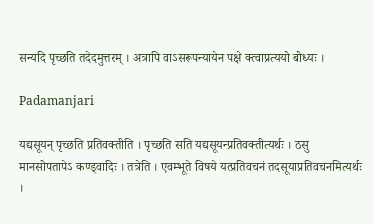सन्यदि पृच्छति तदेदमुत्तरम् । अत्रापि वाऽसरूपन्यायेन पक्षे क्त्वाप्रत्ययो बोध्यः ।

Padamanjari

यद्यसूयन् पृच्छति प्रतिवक्तीति । पृच्छति सति यद्यसूयन्प्रतिवक्तीत्यर्थः । ठसु मानसोपतापेऽ कण्ड्वादिः । तत्रेति । एवम्भूते विषये यत्प्रतिवचनं तदसूयाप्रतिवचनमित्यर्थः ।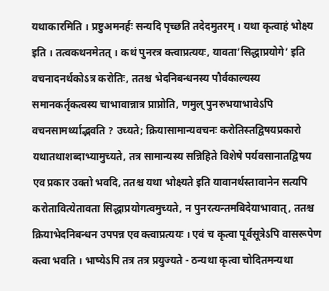यथाकारमिति । प्रष्टुअमनर्हः सन्यदि पृच्छति तदेदमुतरम् । यथा कृत्वाहं भोक्ष्य इति । तत्वकथनमेतत् । कथं पुनरत्र क्त्वाप्रत्ययः, यावता’सिद्धाप्रयोगे’ इति वचनादनर्थकोऽत्र करोतिः, ततश्च भेदनिबन्धनस्य पौर्वकाल्यस्य समानकर्तृकत्वस्य चाभावान्नात्र प्राप्नोति, णमुल् पुनरुभयाभावेऽपि वचनसामर्थ्याद्भवति ? उच्यते; क्रियासामान्यवचनः करोतिस्तद्विषयप्रकारो यथातथाशब्दाभ्यामुच्यते, तत्र सामान्यस्य सन्निहिते विशेषे पर्यवसानातद्विषय एव प्रकार उक्तो भवदि, ततश्च यथा भोक्ष्यते इति यावानर्थस्तावानेन सत्यपि करोतावित्येतावता सिद्धाप्रयोगत्वमुच्यते, न पुनरत्यन्तमबिदेयाभावात्, ततश्च क्रियाभेदनिबन्धन उपपन्न एव क्त्वाप्रत्ययः । एवं च कृत्वा पूर्वसूत्रेऽपि वासरूपेण क्त्वा भवति । भाष्येऽपि तत्र तत्र प्रयुज्यते - ठन्यथा कृत्वा चोदितमन्यथा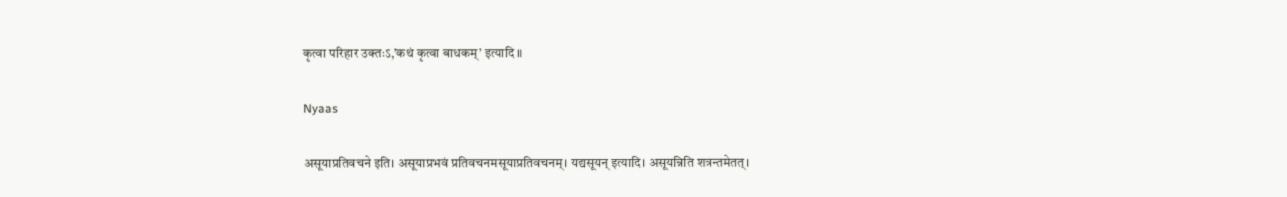कृत्वा परिहार उक्तःऽ,’कथं कृत्वा बाधकम्’ इत्यादि ॥

Nyaas

असूयाप्रतिवचने इति। असूयाप्रभवं प्रतिवचनमसूयाप्रतिवचनम्। यद्यसूयन् इत्यादि। असूयन्निति शत्रन्तमेतत्।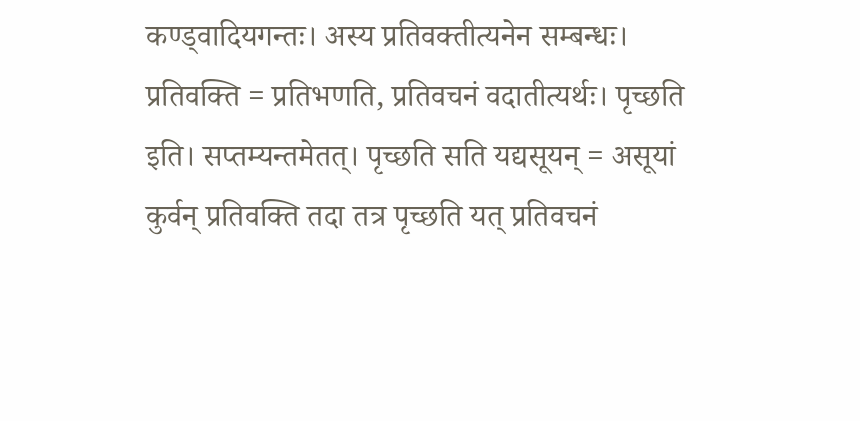कण्ड्वादियगन्तः। अस्य प्रतिवक्तीत्यनेन सम्बन्धः। प्रतिवक्ति = प्रतिभणति, प्रतिवचनं वदातीत्यर्थः। पृच्छति इति। सप्तम्यन्तमेतत्। पृच्छति सति यद्यसूयन् = असूयां कुर्वन् प्रतिवक्ति तदा तत्र पृच्छति यत् प्रतिवचनं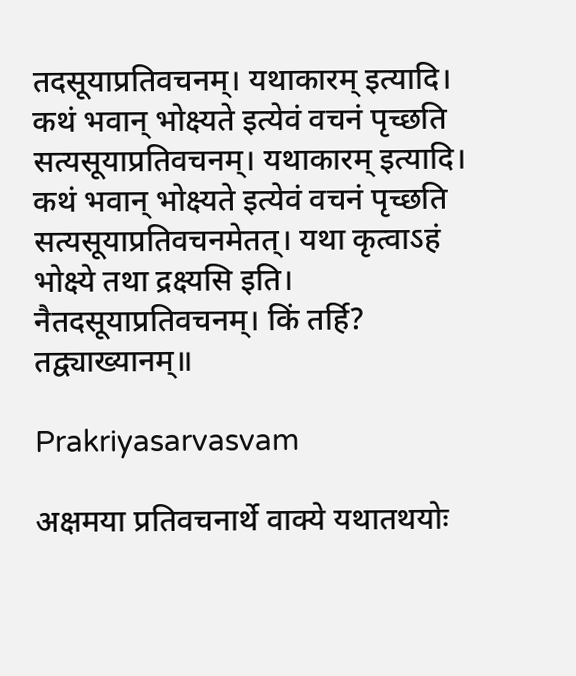तदसूयाप्रतिवचनम्। यथाकारम् इत्यादि। कथं भवान् भोक्ष्यते इत्येवं वचनं पृच्छति सत्यसूयाप्रतिवचनम्। यथाकारम् इत्यादि। कथं भवान् भोक्ष्यते इत्येवं वचनं पृच्छति सत्यसूयाप्रतिवचनमेतत्। यथा कृत्वाऽहं भोक्ष्ये तथा द्रक्ष्यसि इति। नैतदसूयाप्रतिवचनम्। किं तर्हि? तद्व्याख्यानम्॥

Prakriyasarvasvam

अक्षमया प्रतिवचनार्थे वाक्ये यथातथयोः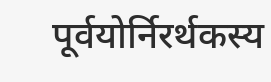पूर्वयोर्निरर्थकस्य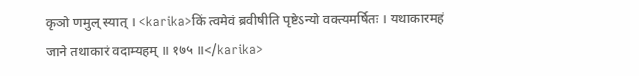कृञो णमुल् स्यात् । <karika>किं त्वमेवं ब्रवीषीति पृष्टेऽन्यो वक्त्यमर्षितः । यथाकारमहं जाने तथाकारं वदाम्यहम् ॥ १७५ ॥</karika>